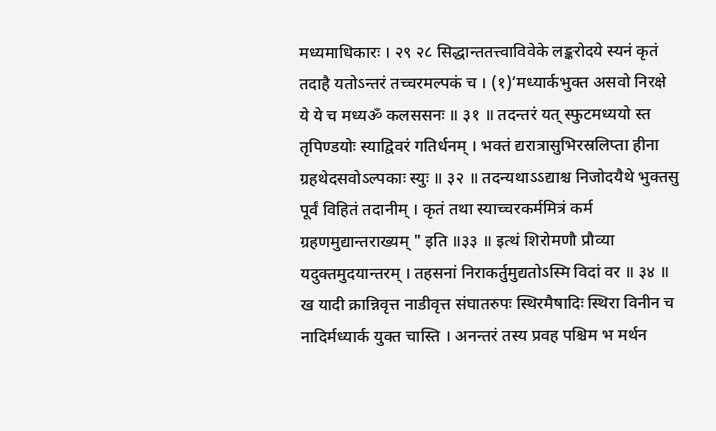मध्यमाधिकारः । २९ २८ सिद्धान्ततत्त्वाविवेके लङ्करोदये स्यनं कृतं तदाहै यतोऽन्तरं तच्चरमल्पकं च । (१)‘मध्यार्कभुक्त असवो निरक्षे ये ये च मध्यॐ कलससनः ॥ ३१ ॥ तदन्तरं यत् स्फुटमध्ययो स्त तृपिण्डयोः स्याद्विवरं गतिर्धनम् । भक्तं द्यरात्रासुभिरस्रलिप्ता हीना ग्रहथेदसवोऽल्पकाः स्युः ॥ ३२ ॥ तदन्यथाऽऽद्याश्च निजोदयैथे भुक्तसु पूर्वं विहितं तदानीम् । कृतं तथा स्याच्चरकर्ममित्रं कर्म ग्रहणमुद्यान्तराख्यम् " इति ॥३३ ॥ इत्थं शिरोमणौ प्रौव्या यदुक्तमुदयान्तरम् । तहसनां निराकर्तुमुद्यतोऽस्मि विदां वर ॥ ३४ ॥ ख यादी क्रान्निवृत्त नाडीवृत्त संघातरुपः स्थिरमैषादिः स्थिरा विनीन च नादिर्मध्यार्क युक्त चास्ति । अनन्तरं तस्य प्रवह पश्चिम भ मर्थन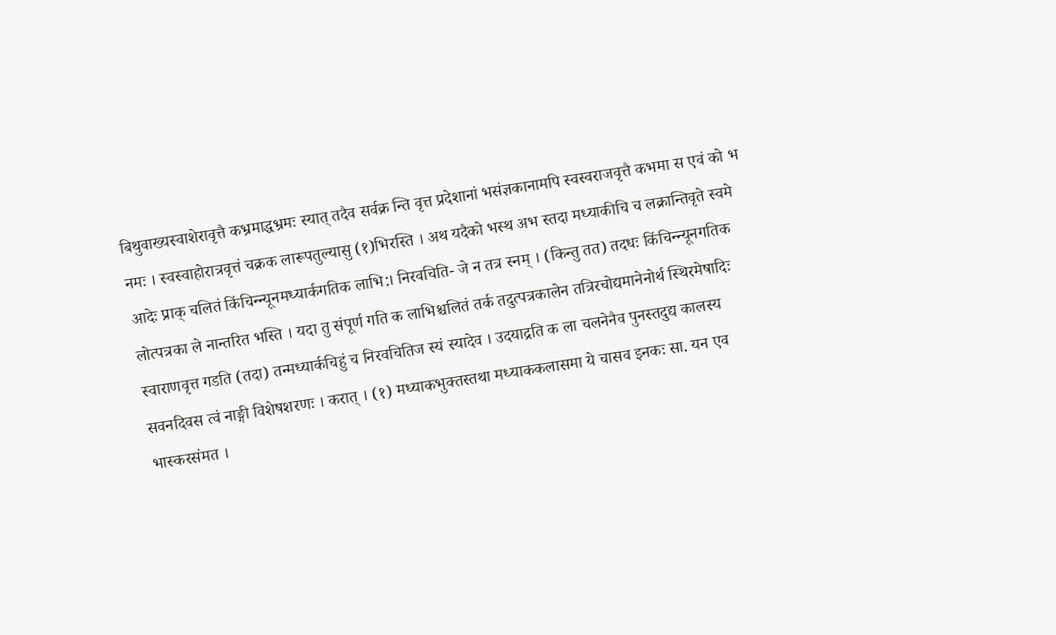बिथुवाख्यस्वाशेरावृत्तै कभ्रमाद्धभ्रमः स्यात् तदैव सर्वक्र न्ति वृत्त प्रदेशानां भसंज्ञकानामपि स्वस्वराजवृत्तै कभमा स एवं को भ नमः । स्वस्वाहोरात्रवृत्तं चक्रक लारूपतुल्यासु (१)भिरस्ति । अथ यदैको भस्थ अभ स्तदा मध्याकीचि च लक्रान्तिवृते स्वमे आदेः प्राक् चलितं किंचिन्न्यूनमध्यार्कगतिक लाभि:। निरवचिति- जे न तत्र स्नम् । (किन्तु तत) तदधः किंचिन्न्यूनगतिक लोत्पत्रका ले नान्तरित भस्ति । यदा तु संपूर्ण गति क लाभिश्चलितं तर्क तदुत्पत्रकालेन तत्रिरचोद्यमानेनोर्थ स्थिरमेषादिः स्वाराणवृत्त गडति (तदा) तन्मध्यार्कचिहुं च निरवचितिज स्यं स्यादेव । उदयाद्रति क ला चलनेनैव पुनस्तदुद्य कालस्य सवनदिवस त्वं नाङ्गी विशेषशरणः । करात् । (१) मध्याकभुक्तस्तथा मध्याककलासमा ये चासव इनकः सा. यन एव भास्करसंमत ।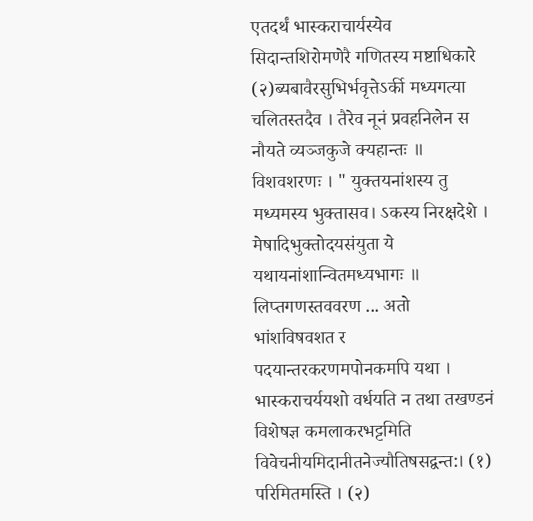एतदर्थं भास्कराचार्यस्येव सिदान्तशिरोमणेरै गणितस्य मष्टाधिकारे (२)ब्यबावैरसुभिर्भवृत्तेऽर्की मध्यगत्या चलितस्तदैव । तैरेव नूनं प्रवहनिलेन स नौयते व्यञ्जकुजे क्यहान्तः ॥ विशवशरणः । " युक्तयनांशस्य तु मध्यमस्य भुक्तासव। ऽकस्य निरक्षदेशे । मेषादिभुक्तोदयसंयुता ये यथायनांशान्वितमध्यभागः ॥ लिप्तगणस्तववरण ... अतो भांशविषवशत र पदयान्तरकरणमपोनकमपि यथा । भास्कराचर्ययशो वर्धयति न तथा तखण्डनं विशेषज्ञ कमलाकरभट्टमिति विवेचनीयमिदानीतनेज्यौतिषसद्वन्त:। (१) परिमितमस्ति । (२)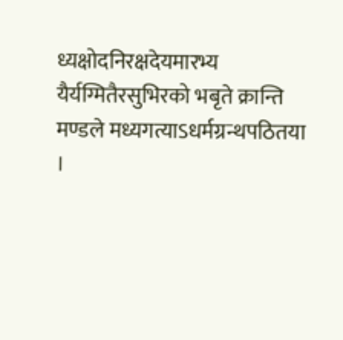ध्यक्षोदनिरक्षदेयमारभ्य यैर्यग्मितैरसुभिरको भबृते क्रान्ति मण्डले मध्यगत्याऽधर्मग्रन्थपठितया ।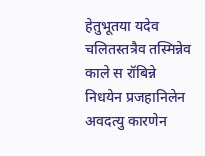हेतुभूतया यदेव चलितस्तत्रैव तस्मिन्नेव काले स रॉबिन्ने निधयेन प्रजहानिलेन अवदत्यु कारणेन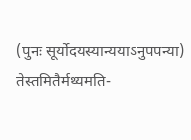(पुनः सूर्योदयस्यान्ययाऽनुपपन्या) तेस्तमितैर्मथ्यमति-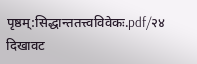पृष्ठम्:सिद्धान्ततत्त्वविवेकः.pdf/२४
दिखावट